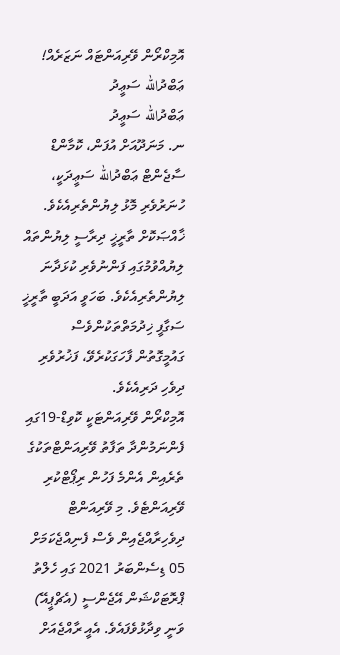އޮމިކްރޯން ވޭރިއަންޓައް ނަޒަރެއް!
ޢަބްދުالله ސަޢީދު
ޢަބްދުالله ސަޢީދު
ނ. މަނަދޫއަށް އުފަން، ކޮމާންޑް ސާޖެންޓް ޢަބްދުالله ސަޢީދަކީ، ހުނަރުވެރި މޮޅު ލިޔުންތެރިއެކެވެ. ޚާއްޞަކޮށް ތާރީޚީ ދިރާސީ ލިޔުންތައް ލިޔުއްވުމުގައި ފަންނުވެރި ކުޅަދާނަ ލިޔުންތެރިއެކެވެ. ބަހަވީ އަދަބީ ތާރީޚީ ސަގާފީ ޚިދުމަތްތަކުންވެސް ގައުމީގޮތުން ފާހަގަކުރެވޭ، ފަޚުރުވެރި ދިވެހި ދަރިއެކެވެ.
އޮމިކްރޯން ވޭރިއަންޓަކީ ކޮވިޑް-19ގައި ފެންނަމުންދާ ތަފާތު ވޭރިއަންޓްތަކުގެ ތެރެއިން އެންމެ ފަހުން ރިޕޯޓްކުރި ވޭރިއަންޓެވެ. މި ވޭރިއަންޓް ދިވެހިރާއްޖެއިން ވެސް ފެނިއްޖެކަމަށް 05 ޑިސެންބަރު 2021 ގައި ހެލްތު ޕްރޮޓަކްޝަން އޭޖެންސީ (އެޗްޕީއޭ) ވަނީ ވިދާޅުވެފައެވެ. އެއީ ރާއްޖެއަށް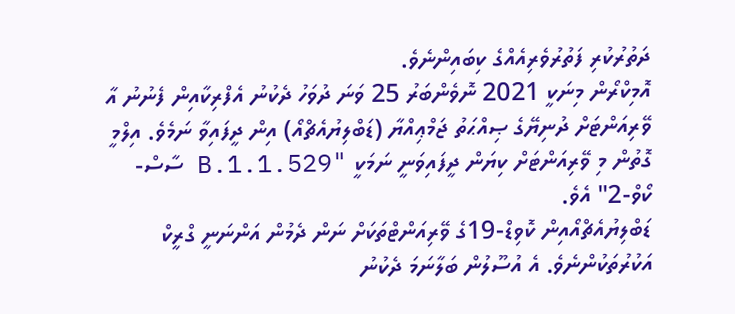ދަތުރުކުރި ފަތުރުވެރިއެއްގެ ކިބައިންނެވެ.
އޮމިކްރޯން މިނަކީ 2021 ނޮވެންބަރު 25 ވަނަ ދުވަހު ދެކުނު އެފްރިކާއިން ފެނުނު އާ ވޭރިއަންޓަށް ދުނިޔޭގެ ޞިއްޙަތު ޖަމްޢިއްޔާ (ޑަބްލިޔުއެޗްއޯ) އިން ދީފައިވާ ނަމެވެ. އިލްމީ ގޮތުން މި ވޭރިއަންޓަށް ކިޔަން ދީފައިވަނީ ނަމަކީ "B.1.1.529 ސާސް-ކޯވް-2" އެވެ.
ޑަބްލިޔުއެޗްއޯއިން ކޮވިޑް-19ގެ ވޭރިއަންޓްތަކަށް ނަން ދެމުން އަންނަނީ ގްރީކް އަކުރުތަކުންނެވެ. އެ އުސޫލުން ބަލާނަމަ ދެކުނު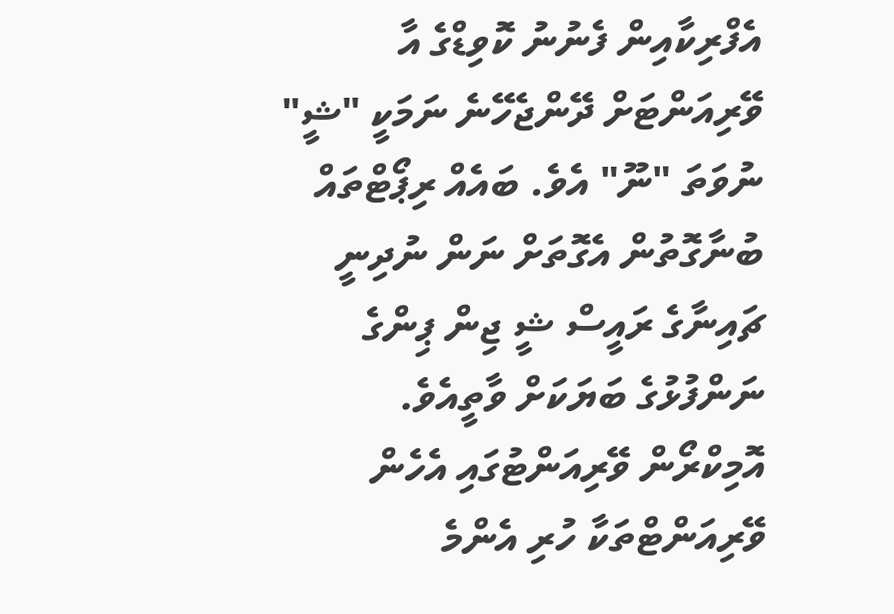އެފްރިކާއިން ފެނުނު ކޮވިޑްގެ އާ ވޭރިއަންޓަށް ދޭންޖެހޭނެ ނަމަކީ "ޝީ" ނުވަތަ "ނޫ" އެވެ. ބައެއް ރިޕޯޓްތައް ބުނާގޮތުން އެގޮތަށް ނަން ނުދިނީ ޗައިނާގެ ރައީސް ޝީ ޖިން ޕިންގެ ނަންފުޅުގެ ބަޔަކަށް ވާތީއެވެ.
އޮމިކްރޯން ވޭރިއަންޓުގައި އެހެން ވޭރިއަންޓްތަކާ ހުރި އެންމެ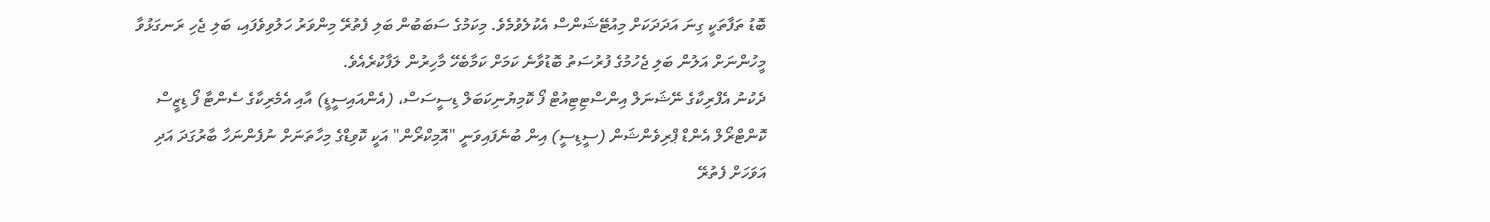ބޮޑު ތަފާތަކީ ގިނަ އަދަދަކަށް މިއުޓޭޝަންސް އެކުލެވުމެވެ. މިކަމުގެ ސަބަބުން ބަލި ފެތުރޭ މިންވަރު ހަލުވިވެފައި، ބަލި ޖެހި ރަނގަޅުވާ މީހުންނަށް އަލުން ބަލި ޖެހުމުގެ ފުރުސަތު ބޮޑުވާނެ ކަމަށް ކަމާބެހޭ މާހިރުން ލަފާކުރެއެވެ.
ދެކުނު އެފްރިކާގެ ނޭޝަނަލް އިންސްޓިޓިއުޓް ފޯ ކޮމިޔުނިކަބަލް ޑިސީސަސް، (އެންއައިސީޑީ) އާއި އެމެރިކާގެ ސެންޓާ ފޯ ޑިޒީސް ކޮންޓްރޯލް އެންޑް ޕްރިވެންޝަން (ސީޑިސީ) އިން ބުނެފައިވަނީ "އޮމިކްރޯން" އަކީ ކޮވިޑްގެ މިހާތަނަށް ނުފެންނަހާ ބާރުގަދަ އަދި އަވަހަށް ފެތުރޭ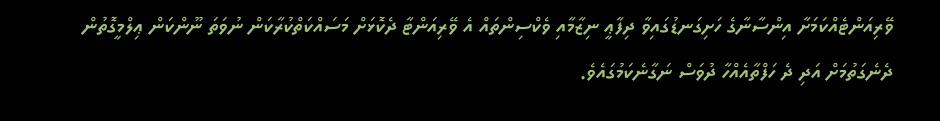ވޭރިއަންޓެއްކަމަށާ އިންސާނާގެ ހަށިގަނޑުގައިވާ ދިފާޢީ ނިޒާމާއި ވެކްސިންތައް އެ ވޭރިއަންޓާ ދެކޮޅަށް މަސައްކަތްކުރާކަން ނުވަތަ ނޫންކަން ޢިލްމީގޮތުން ދެނެގަތުމަށް އަދި ދެ ހަފްތާއެއްހާ ދުވަސް ނަގާނެކަމުގައެވެ.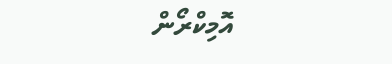އޮމިކްރޯން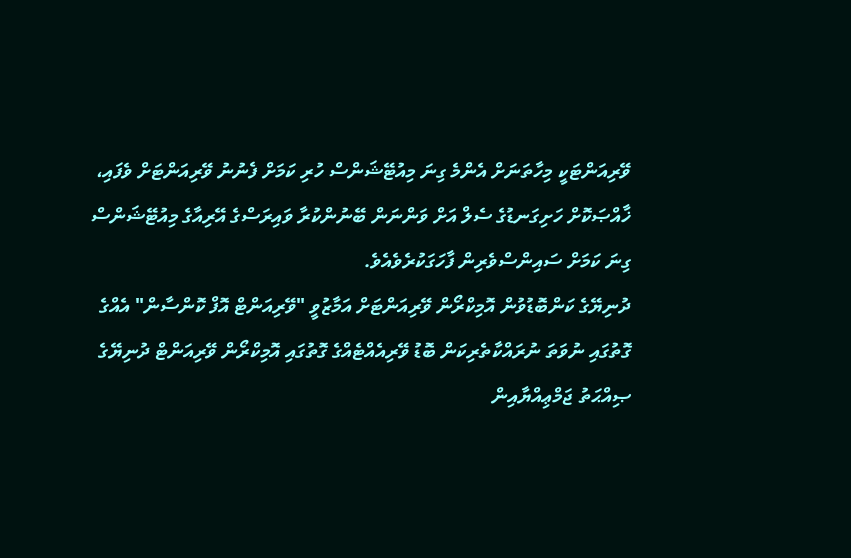ވޭރިއަންޓަކީ މިހާތަނަށް އެންމެ ގިނަ މިއުޓޭޝަންސް ހުރި ކަމަށް ފެނުނު ވޭރިއަންޓަށް ވެފައި، ޚާއްޞަކޮށް ހަށިގަނޑުގެ ސެލް އަށް ވަންނަން ބޭނުންކުރާ ވައިރަސްގެ އޭރިއާގެ މިއުޓޭޝަންސް ގިނަ ކަމަށް ސައިންސްވެރިން ފާހަގަކުރެވެއެވެ.
ދުނިޔޭގެ ކަންބޮޑުވުން އޮމިކްރޯން ވޭރިއަންޓަށް އަމާޒުވީ "ވޭރިއަންޓް އޮފް ކޮންސާން" އެއްގެ ގޮތުގައި ނުވަތަ ނުރައްކާތެރިކަން ބޮޑު ވޭރިއެއްޓެއްގެ ގޮތުގައި އޮމިކްރޯން ވޭރިއަންޓް ދުނިޔޭގެ ޞިއްޙަތު ޖަމްޢިއްޔާއިން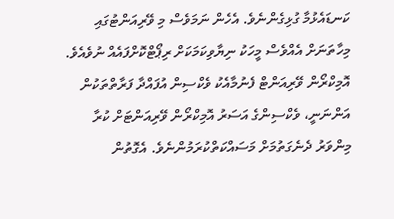ކަނޑައެޅުމާ ގުޅިގެންނެވެ. އެހެން ނަމަވެސް މި ވޭރިއަންޓުގައި މިހާތަނަށް އެއްވެސް މީހަކު ނިޔާވިކަމަކަށް ރިޕޯޓްކޮށްފައެއް ނުވެއެވެ.
އޮމިކްރޯން ވޭރިއަންޓް ފެނުމާއެކު ވެކްސިން އުފައްދާ ފަރާތްތަކުން އަންނަނީ، ވެކްސިންގެ އަސަރު އޮމިކްރޯން ވޭރިއަންޓަށް ކުރާ މިންވަރު ދެނެގަތުމަށް މަސައްކަތްކުރަމުންނެވެ. އެގޮތުން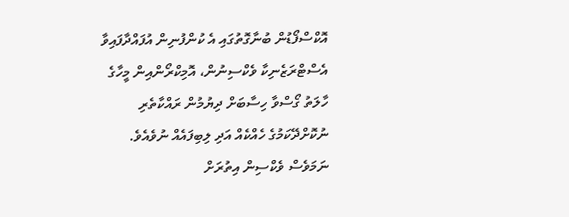އޮކްސްފޯޑުން ބުނާގޮތުގައި އެ ކުންފުނިން އުފައްދާފައިވާ އެސްޓްރަޒެނިކާ ވެކްސިނުން، އޮމިކްރޯންއިން މީހާގެ ހާލަތު ގޯސްވާ ހިސާބަށް ދިޔުމުން ރައްކާތެރި ނުކޮށްދޭކަމުގެ ހެއްކެއް އަދި ލިބިފައެއް ނުވެއެވެ. ނަމަވެސް ވެކްސިން އިތުރަށް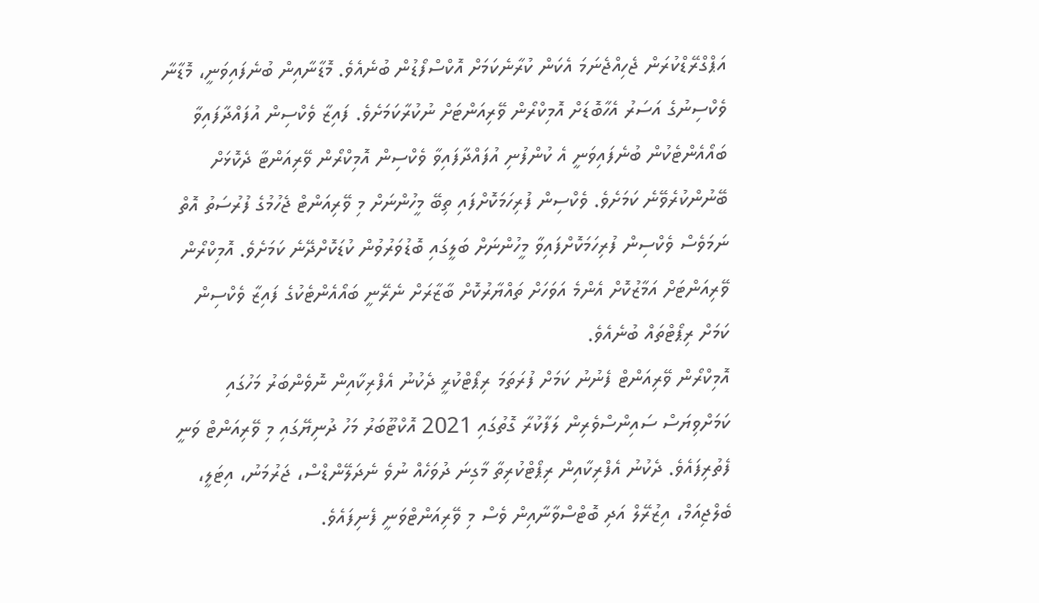އަޕްގްރޭޑްކުރަން ޖެހިއްޖެނަމަ އެކަން ކުރާނެކަމަށް އޮކްސްފޯޑުން ބުނެއެވެ. މޮޑާނާއިން ބުނެފައިވަނީ، މޮޑާނާ ވެކްސިނުގެ އަސަރު އެހާބޮޑަށް އޮމިކްރޯން ވޭރިއަންޓަށް ނުކުރާކަމަށެވެ. ފައިޒާ ވެކްސިން އުފައްދާފައިވާ ބައޯއެންޓެކުން ބުނެފައިވަނީ އެ ކުންފުނި އުފައްދާފައިވާ ވެކްސިން އޮމިކްރޯން ވޭރިއަންޓާ ދެކޮޅަށް ބޭނުންކުރެވޭނެ ކަމަށެވެ. ވެކްސިން ފުރިހަމަކޮށްފައި ތިބޭ މީހުންނަށް މި ވޭރިއަންޓް ޖެހުމުގެ ފުރުސަތު އޮތް ނަމަވެސް ވެކްސިން ފުރިހަމަކޮށްފައިވާ މީހުންނަށް ބަލީގައި ބޮޑުވަރުވުން ކުޑަކޮށްދޭނެ ކަމަށެވެ. އޮމިކްރޯން ވޭރިއަންޓަށް އަމާޒުކޮށް އެންމެ އަވަހަށް ތައްޔާރުކޮށް ބާޒާރަށް ނެރޭނީ ބައޯއެންޓެކުގެ ފައިޒާ ވެކްސިން ކަމަށް ރިޕޯޓްތައް ބުނެއެވެ.
އޮމިކްރޯން ވޭރިއަންޓް ފެނުނު ކަމަށް ފުރަތަމަ ރިޕޯޓްކުރީ ދެކުނު އެފްރިކާއިން ނޮވެންބަރު މަހުގައި ކަމަށްވިޔަސް ސައިންސްވެރިން ލަފާކުރާ ގޮތުގައި 2021 އޮކްޓޫބަރު މަހު ދުނިޔޭގައި މި ވޭރިއަންޓް ވަނީ ފެތުރިފައެވެ. ދެކުނު އެފްރިކާއިން ރިޕޯޓްކުރިތާ މާގިނަ ދުވަހެއް ނުވެ ނެދަލޭންޑްސް، ޖަރުމަނު، އިޓަލީ، ބެލްޖިއަމް، އިޒުރޭލް އަދި ބޮޓްސްވާނާއިން ވެސް މި ވޭރިއަންޓްވަނީ ފެނިފައެވެ.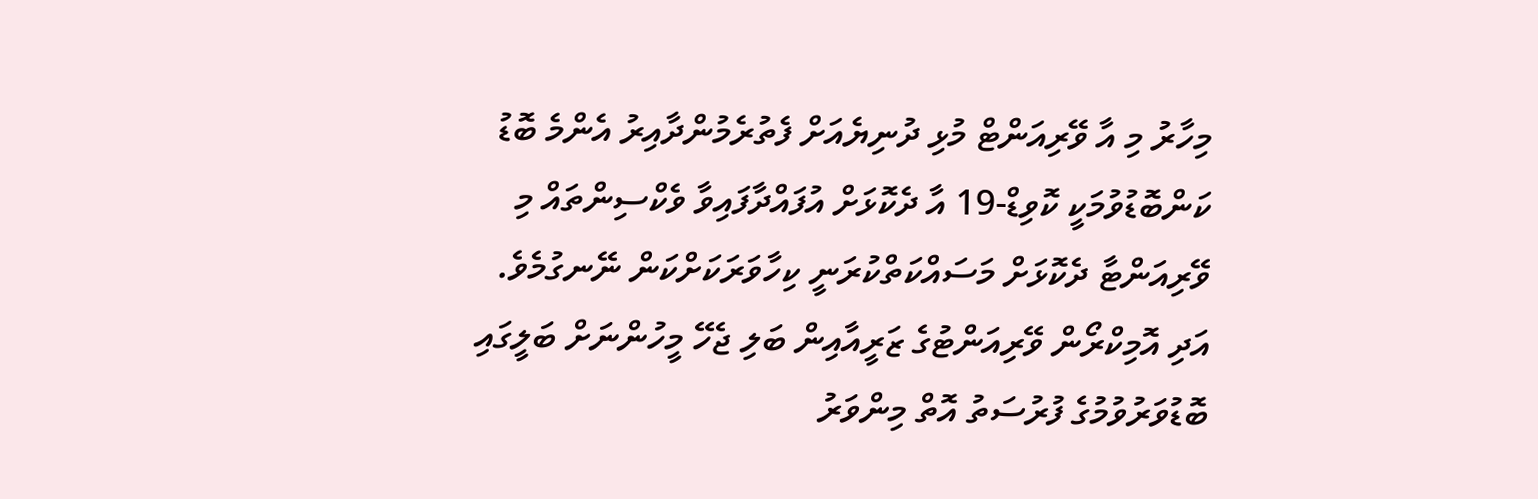މިހާރު މި އާ ވޭރިއަންޓް މުޅި ދުނިޔެއަށް ފެތުރެމުންދާއިރު އެންމެ ބޮޑު ކަންބޮޑުވުމަކީ ކޮވިޑް-19 އާ ދެކޮޅަށް އުފައްދާފައިވާ ވެކްސިންތައް މި ވޭރިއަންޓާ ދެކޮޅަށް މަސައްކަތްކުރަނީ ކިހާވަރަކަށްކަން ނޭނގުމެވެ. އަދި އޮމިކްރޯން ވޭރިއަންޓުގެ ޒަރީއާއިން ބަލި ޖެހޭ މީހުންނަށް ބަލީގައި ބޮޑުވަރުވުމުގެ ފުރުސަތު އޮތް މިންވަރު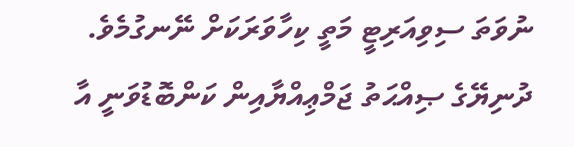ނުވަތަ ސިވިއަރިޓީ މަތީ ކިހާވަރަކަށް ނޭނގުމެވެ. ދުނިޔޭގެ ޞިއްޙަތު ޖަމްޢިއްޔާއިން ކަންބޮޑުވަނީ އާ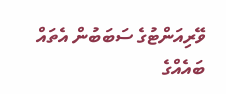ވޭރިއަންޓުގެ ސަބަބުން އެތައް ބައެއްގެ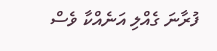ފުރާނަ ގެއްލި އަނެއްކާ ވެސް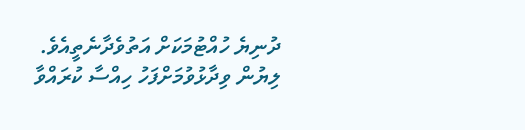ދުނިޔެ ހުއްޓުމަކަށް އަތުވެދާނެތީއެވެ.
ލިޔުން ވިދާޅުވުމަށްފަހު ހިއްސާ ކުރައްވާ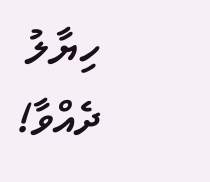ހިޔާލު ދެއްވާ!